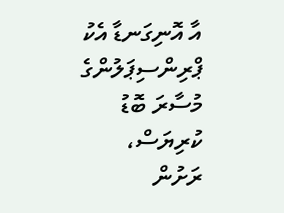އާ އޮނިގަނޑާ އެކު ޕްރިންސިޕަލުންގެ މުސާރަ ބޮޑު ކުރިޔަސް، ރަށުން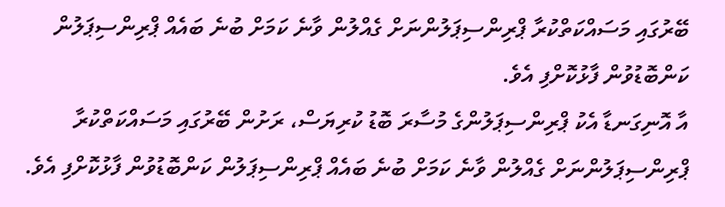ބޭރުގައި މަސައްކަތްކުރާ ޕްރިންސިޕަލުންނަށް ގެއްލުން ވާނެ ކަމަށް ބުނެ ބައެއް ޕްރިންސިޕަލުން ކަންބޮޑުވުން ފާޅުކޮށްފި އެވެ.
އާ އޮނިގަނޑާ އެކު ޕްރިންސިޕަލުންގެ މުސާރަ ބޮޑު ކުރިޔަސް، ރަށުން ބޭރުގައި މަސައްކަތްކުރާ ޕްރިންސިޕަލުންނަށް ގެއްލުން ވާނެ ކަމަށް ބުނެ ބައެއް ޕްރިންސިޕަލުން ކަންބޮޑުވުން ފާޅުކޮށްފި އެވެ.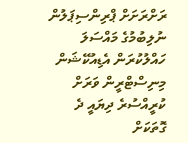ރަށްރަށަށް ޕްރިންސިޕަލުން ނުލިބުމުގެ މައްސަލަ ހައްލުކުރަން އެޑިއުކޭޝަން މިނިސްޓްރީން ވަރަށް ކުރީއްސުރެ ދިޔައީ ދެ ގޮތަކަށް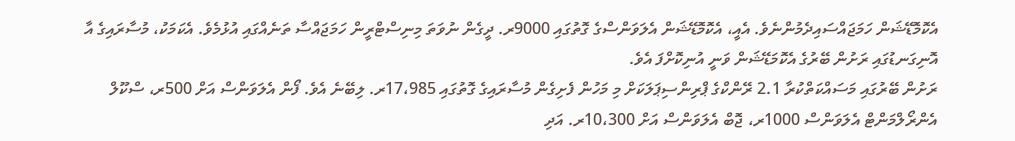އެކޮމޮޑޭޝަން ހަމަޖައްސައިދެމުންނެވެ. އެއީ، އެކޮމޮޑޭޝަން އެލަވަންސްގެ ގޮތުގައި 9000ރ. ދީގެން ނުވަތަ މިނިސްޓްރީން ހަމަޖައްސާ ތަނެއްގައި އުޅުމެވެ. އެކަމަކު، މުސާރައިގެ އާ އޮނިގަނޑުގައި ރަށުން ބޭރުގެ އެކޮމަޑޭޝަން ވަނީ އުނިކޮށްފަ އެވެ.
ރަށުން ބޭރުގައި މަސައްކަތްކުރާ 2.1 ރޭންކްގެ ޕްރިންސިޕަލަކަށް މި މަހުން ފެށިގެން މުސާރައިގެ ގޮތުގައި 17،985ރ. ލިބޭނެ އެވެ. ފޯން އެލަވަންސް އަށް 500ރ، ސްކޫލް އެންރޯލްމަންޓް އެލަވަންސް 1000ރ، ޖޮބް އެލަވަންސް އަށް 10،300ރ. އަދި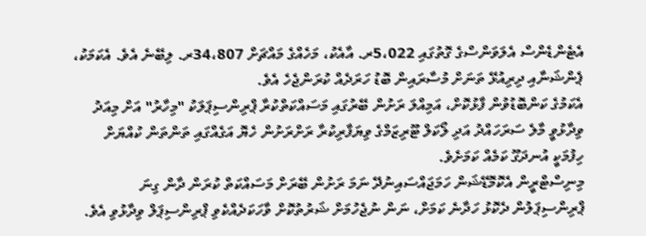އެޓެންޑެންސް އެލަވަންސްގެ ގޮތުގައި 5،022ރ. އާއެކު، މަހެއްގެ މައްޗަށް 34،807ރ. ލިބޭނެ އެވެ. އެކަމަކު، ޕެންޝަނާއި ދިރިއުޅޭ ތަނަށް މުސާރައިން ބޮޑު ހަރަދެއް ކުރަންޖެހެ އެވެ.
އެކަމުގެ ކަންބޮޑުވުން ފާޅުކޮށް، އަމިއްލަ ރަށުން ބޭރުގައި މަސައްކަތްކުރާ ޕްރިންސިޕަލަކު "މިހާރު" އަށް މިއަދު ވިދާޅުވީ މާލެ ސަރަހައްދު އަދި ލޯކަލް ޓޫރިޒަމްގެ ވިޔަފާރިކުރާ ރަށްރަށުން ހެޔޮ އަގެއްގައި ތަންތަން ކުއްޔަށް ހިފުމަކީ އުނދަގޫ ކަމެއް ކަމަށެވެ.
މިނިސްޓްރީން އެކޮމޮޑޭޝަން ހަމަޖައްސައިނުދޭ ނަމަ ރަށުން ބޭރަށް މަސައްކަތް ކުރަން ދާން ގިނަ ޕްރިންސިޕަލުން ދެކޮޅު ހަދާނެ ކަމަށް، ނަން ނުޖެހުމަށް ޝަރުތުކޮށް ވާހަކަދެއްކެވި ޕްރިންސިޕަލް ވިދާޅުވި އެވެ.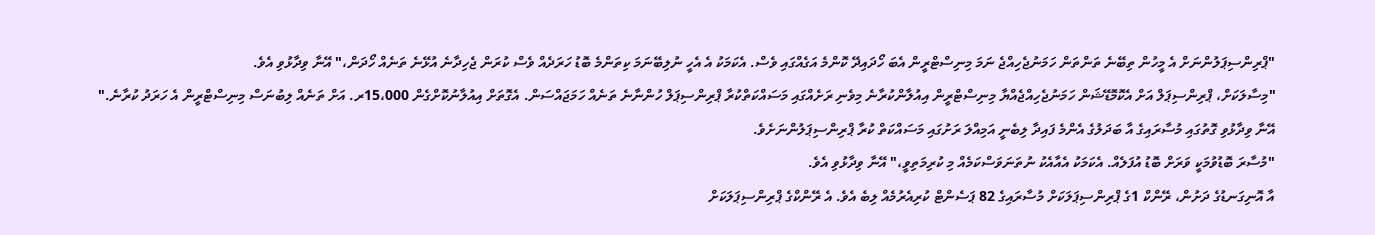"ޕްރިންސިޕަލުންނަށް އެ މީހުން ތިބޭނެ ތަންތަން ހަމަނުޖެހިއްޖެ ނަމަ މިނިސްޓްރީން އެބަ ހޯދައިދޭ ކޮންމެ އަގެއްގައި ވެސް. އެކަމަކު އެ އެހީ ނުލިބޭނަމަ ކިތަންމެ ބޮޑު ހަރަދެއް ވެސް ކުރަން ޖެހިދާނެ އުޅޭނެ ތަނެއް ހޯދަން،" އޭނާ ވިދާޅުވި އެވެ.
"މިސާލަކަށް، ޕްރިންސިޕަލް އަށް އެކޮމޮޑޭޝަން ހަމަނުޖެހިއްޖެއްޔާ މިނިސްޓްރީން އިއުލާންކުރާނެ މިވެނި ރަށެއްގައި މަސައްކަތްކުރާ ޕްރިންސިޕަލް ހުންނާނެ ތަނެއް ހަމަޖައްސަން. އެގޮތަށް އިއުލާނުކޮށްގެން 15،000ރ. އަށް ތަނެއް ލިބުނަސް މިނިސްޓްރީން އެ ހަރަދު ކުރާނެ."
އޭނާ ވިދާޅުވި ގޮތުގައި މުސާރައިގެ އާ ބަދަލުގެ އެންމެ ފައިދާ ލިބެނީ އަމިއްލަ ރަށުގައި މަސައްކަތް ކުރާ ޕްރިންސިޕަލުންނަށެވެ.
"މުސާރަ ބޮޑުވުމަކީ ވަރަށް ބޮޑު އުފަލެއް. އެކަމަކު އެއާއެކު ނުތަނަވަސްކަމެއް މި ކުރިމަތިވީ،" އޭނާ ވިދާޅުވި އެވެ.
އާ އޮނިގަނޑުގެ ދަށުން، ރޭންކް 1ގެ ޕްރިންސިޕަލަކަށް މުސާރައިގެ 82 ޕަސެންޓް ކުރިއެރުމެއް ލިބެ އެވެ. އެ ރޭންކްގެ ޕްރިންސިޕަލަކަށް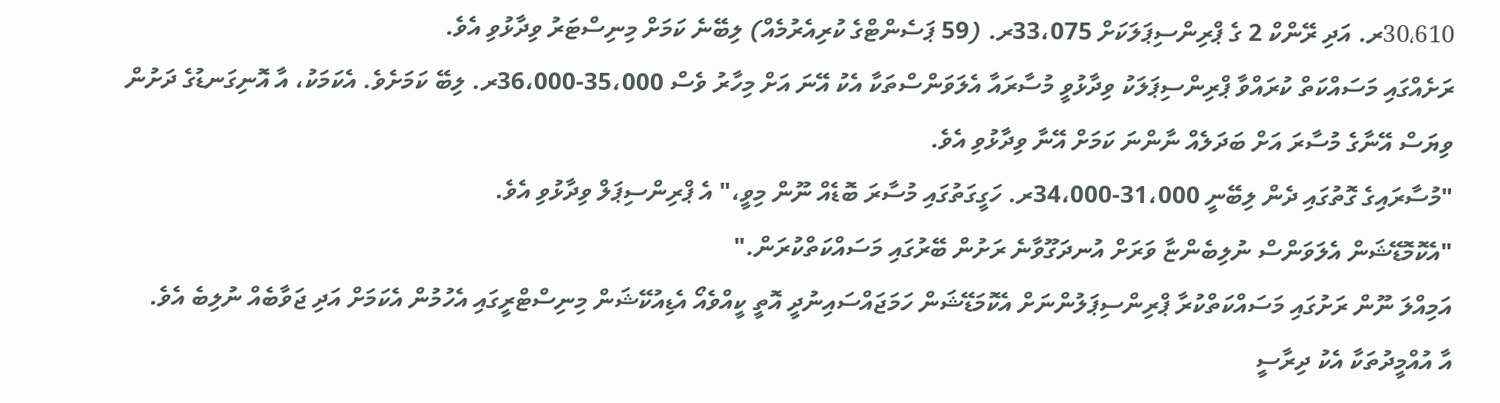30،610ރ. އަދި ރޭންކް 2 ގެ ޕްރިންސިޕަލަކަށް 33،075ރ. (59 ޕަސެންޓްގެ ކުރިއެރުމެއް) ލިބޭނެ ކަމަށް މިނިސްޓަރު ވިދާޅުވި އެވެ.
ރަށެއްގައި މަސައްކަތް ކުރައްވާ ޕްރިންސިޕަލަކު ވިދާޅުވީ މުސާރައާ އެލަވަންސްތަކާ އެކު އޭނަ އަށް މިހާރު ވެސް 35،000-36،000ރ. ލިބޭ ކަމަށެވެ. އެކަމަކު، އާ އޮނިގަނޑުގެ ދަށުން ވިޔަސް އޭނާގެ މުސާރަ އަށް ބަދަލެއް ނާންނަ ކަމަށް އޭނާ ވިދާޅުވި އެވެ.
"މުސާރައިގެ ގޮތުގައި ދެން ލިބޭނީ 31،000-34،000ރ. ހަގީގަތުގައި މުސާރަ ބޮޑެއް ނޫން މިވީ،" އެ ޕްރިންސިޕަލް ވިދާޅުވި އެވެ.
"އެކޮމޮޑޭޝަން އެލަވަންސް ނުލިބެންޏާ ވަރަށް އުނދަގޫވާނެ ރަށުން ބޭރުގައި މަސައްކަތްކުރަން."
އަމިއްލަ ނޫން ރަށުގައި މަސައްކަތްކުރާ ޕްރިންސިޕަލުންނަށް އެކޮމަޑޭޝަން ހަމަޖައްސައިނުދީ އޮތީ ކީއްވެއޯ އެޑިއުކޭޝަން މިނިސްޓްރީގައި އެހުމުން އެކަމަށް އަދި ޖަވާބެއް ނުލިބެ އެވެ.
އާ އުއްމީދުތަކާ އެކު ދިރާސީ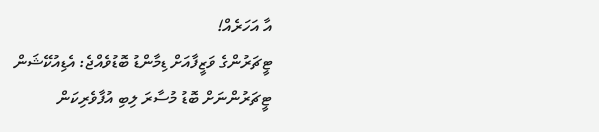އާ އަހަރެއް!
ޓީޗަރުންގެ ވަޒީފާއަށް ޑިމާންޑު ބޮޑުވެއްޖެ: އެޑިއުކޭޝަން
ޓީޗަރުންނަށް ބޮޑު މުސާރަ ލިބި އުފާވެރިކަން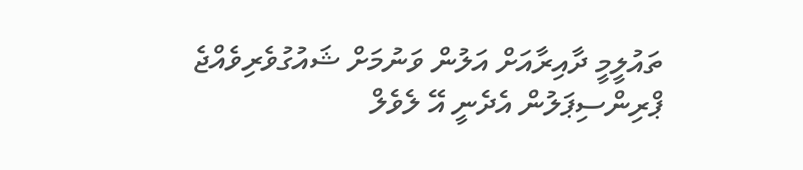ތައުލީމީ ދާއިރާއަށް އަލުން ވަނުމަށް ޝައުގުވެރިވެއްޖެ
ޕްރިންސިޕަލުން އެދެނީ އޭ ލެވެލް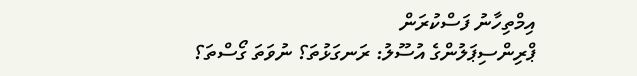އިމްތިހާނު ފަސްކުރަން
ޕްރިންސިޕަލުންގެ އުސޫލު: ރަނގަޅުތަ؟ ނުވަތަ ގޯސްތަ؟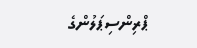ޕްރިންސިޕަލުންގެ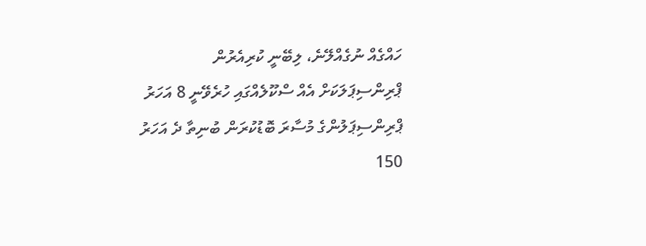ހައްގެއް ނުގެއްލޭނެ، ލިބޭނީ ކުރިއެރުން
ޕްރިންސިޕަލަކަށް އެއް ސްކޫލެއްގައި ހުރެވޭނީ 8 އަހަރު
ޕްރިންސިޕަލުންގެ މުސާރަ ބޮޑުކުރަން ބުނިތާ ދެ އަހަރު
150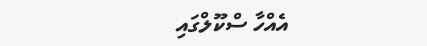އެއްހާ ސްކޫލްގައި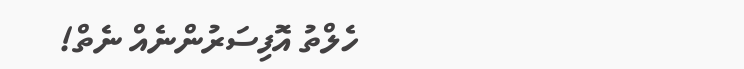ހެލްތު އޮފިސަރުންނެއް ނެތް!